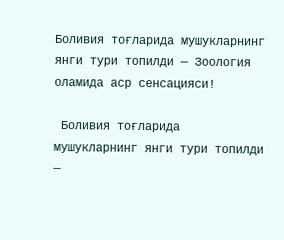Боливия тоғларида мушукларнинг янги тури топилди — Зоология оламида аср сенсацияси!

 Боливия тоғларида мушукларнинг янги тури топилди —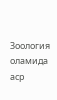Зоология оламида аср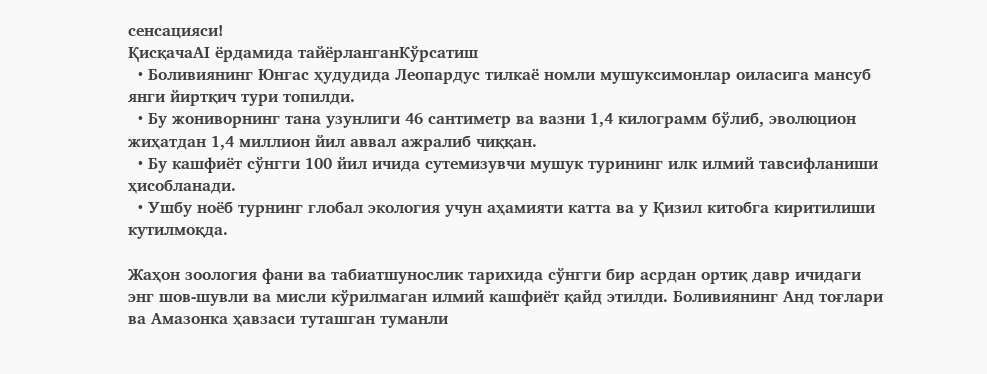сенсацияси!
ҚисқачаAI ёрдамида тайёрланганКўрсатиш
  • Боливиянинг Юнгас ҳудудида Леопардус тилкаё номли мушуксимонлар оиласига мансуб янги йиртқич тури топилди.
  • Бу жониворнинг тана узунлиги 46 сантиметр ва вазни 1,4 килограмм бўлиб, эволюцион жиҳатдан 1,4 миллион йил аввал ажралиб чиққан.
  • Бу кашфиёт сўнгги 100 йил ичида сутемизувчи мушук турининг илк илмий тавсифланиши ҳисобланади.
  • Ушбу ноёб турнинг глобал экология учун аҳамияти катта ва у Қизил китобга киритилиши кутилмоқда.

Жаҳон зоология фани ва табиатшунослик тарихида сўнгги бир асрдан ортиқ давр ичидаги энг шов-шувли ва мисли кўрилмаган илмий кашфиёт қайд этилди. Боливиянинг Анд тоғлари ва Амазонка ҳавзаси туташган туманли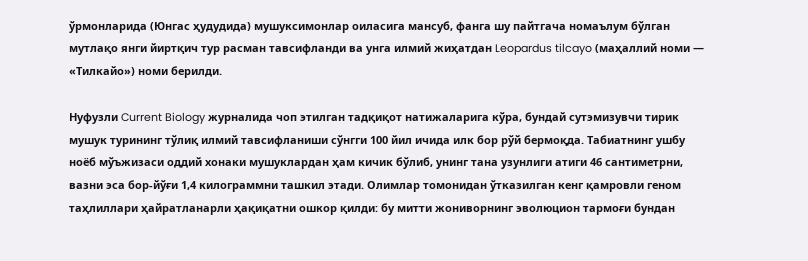ўрмонларида (Юнгас ҳудудида) мушуксимонлар оиласига мансуб, фанга шу пайтгача номаълум бўлган мутлақо янги йиртқич тур расман тавсифланди ва унга илмий жиҳатдан Leopardus tilcayo (маҳаллий номи — «Тилкайо») номи берилди.

Нуфузли Current Biology журналида чоп этилган тадқиқот натижаларига кўра, бундай сутэмизувчи тирик мушук турининг тўлиқ илмий тавсифланиши сўнгги 100 йил ичида илк бор рўй бермоқда. Табиатнинг ушбу ноёб мўъжизаси оддий хонаки мушуклардан ҳам кичик бўлиб, унинг тана узунлиги атиги 46 сантиметрни, вазни эса бор-йўғи 1,4 килограммни ташкил этади. Олимлар томонидан ўтказилган кенг қамровли геном таҳлиллари ҳайратланарли ҳақиқатни ошкор қилди: бу митти жониворнинг эволюцион тармоғи бундан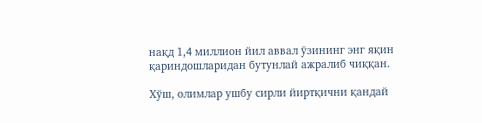нақд 1,4 миллион йил аввал ўзининг энг яқин қариндошларидан бутунлай ажралиб чиққан.

Хўш, олимлар ушбу сирли йиртқични қандай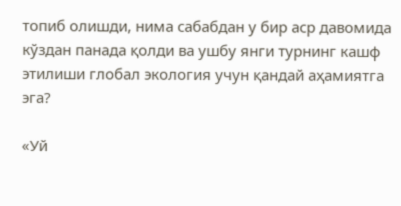топиб олишди, нима сабабдан у бир аср давомида кўздан панада қолди ва ушбу янги турнинг кашф этилиши глобал экология учун қандай аҳамиятга эга?

«Уй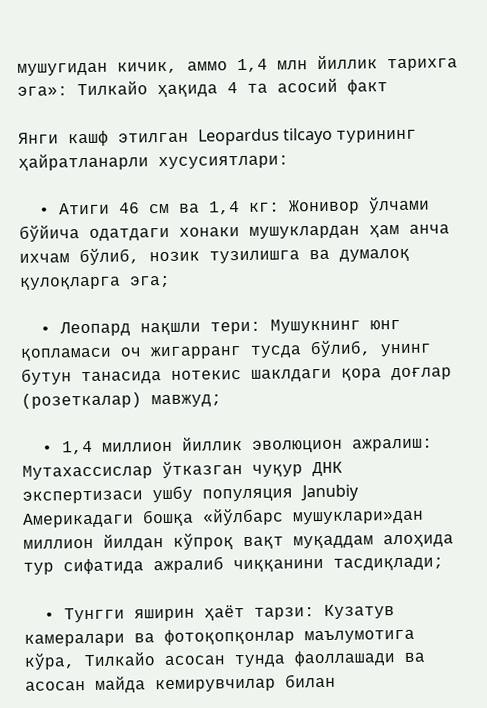мушугидан кичик, аммо 1,4 млн йиллик тарихга эга»: Тилкайо ҳақида 4 та асосий факт

Янги кашф этилган Leopardus tilcayo турининг ҳайратланарли хусусиятлари:

  • Атиги 46 см ва 1,4 кг: Жонивор ўлчами бўйича одатдаги хонаки мушуклардан ҳам анча ихчам бўлиб, нозик тузилишга ва думалоқ қулоқларга эга;

  • Леопард нақшли тери: Мушукнинг юнг қопламаси оч жигарранг тусда бўлиб, унинг бутун танасида нотекис шаклдаги қора доғлар (розеткалар) мавжуд;

  • 1,4 миллион йиллик эволюцион ажралиш: Мутахассислар ўтказган чуқур ДНК экспертизаси ушбу популяция Janubiy Америкадаги бошқа «йўлбарс мушуклари»дан миллион йилдан кўпроқ вақт муқаддам алоҳида тур сифатида ажралиб чиққанини тасдиқлади;

  • Тунгги яширин ҳаёт тарзи: Кузатув камералари ва фотоқопқонлар маълумотига кўра, Тилкайо асосан тунда фаоллашади ва асосан майда кемирувчилар билан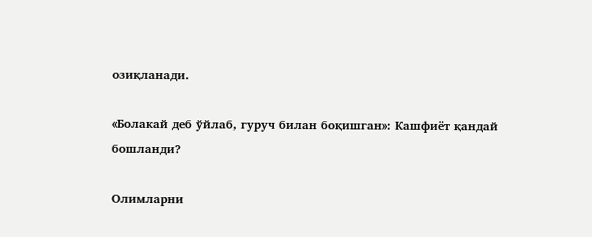озиқланади.

«Болакай деб ўйлаб, гуруч билан боқишган»: Кашфиёт қандай бошланди?

Олимларни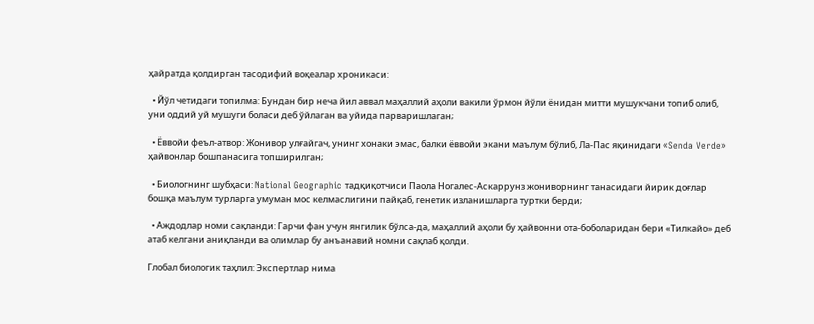ҳайратда қолдирган тасодифий воқеалар хроникаси:

  • Йўл четидаги топилма: Бундан бир неча йил аввал маҳаллий аҳоли вакили ўрмон йўли ёнидан митти мушукчани топиб олиб, уни оддий уй мушуги боласи деб ўйлаган ва уйида парваришлаган;

  • Ёввойи феъл-атвор: Жонивор улғайгач, унинг хонаки эмас, балки ёввойи экани маълум бўлиб, Ла-Пас яқинидаги «Senda Verde» ҳайвонлар бошпанасига топширилган;

  • Биологнинг шубҳаси: National Geographic тадқиқотчиси Паола Ногалес-Аскаррунз жониворнинг танасидаги йирик доғлар бошқа маълум турларга умуман мос келмаслигини пайқаб, генетик изланишларга туртки берди;

  • Аждодлар номи сақланди: Гарчи фан учун янгилик бўлса-да, маҳаллий аҳоли бу ҳайвонни ота-боболаридан бери «Тилкайо» деб атаб келгани аниқланди ва олимлар бу анъанавий номни сақлаб қолди.

Глобал биологик таҳлил: Экспертлар нима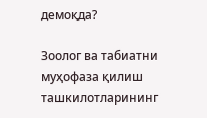демоқда?

Зоолог ва табиатни муҳофаза қилиш ташкилотларининг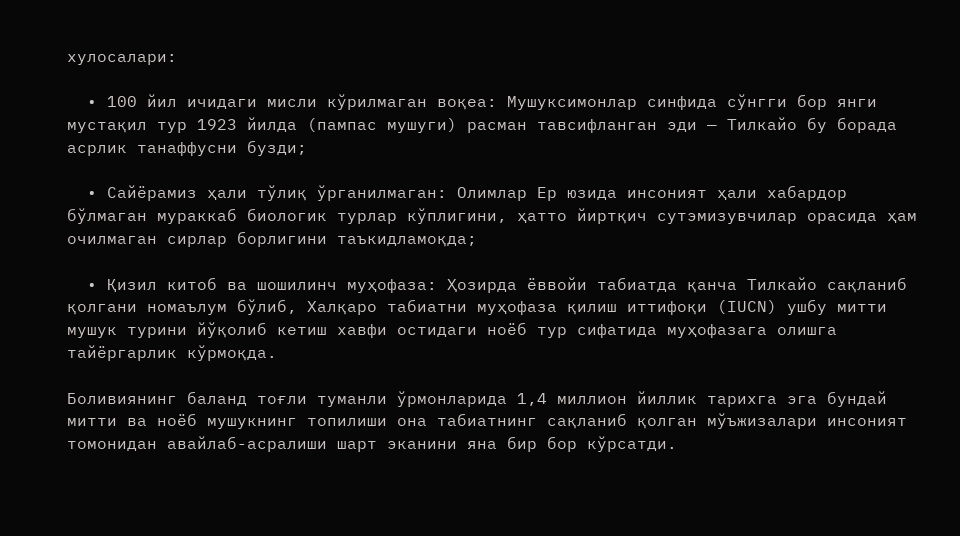хулосалари:

  • 100 йил ичидаги мисли кўрилмаган воқеа: Мушуксимонлар синфида сўнгги бор янги мустақил тур 1923 йилда (пампас мушуги) расман тавсифланган эди — Тилкайо бу борада асрлик танаффусни бузди;

  • Сайёрамиз ҳали тўлиқ ўрганилмаган: Олимлар Ер юзида инсоният ҳали хабардор бўлмаган мураккаб биологик турлар кўплигини, ҳатто йиртқич сутэмизувчилар орасида ҳам очилмаган сирлар борлигини таъкидламоқда;

  • Қизил китоб ва шошилинч муҳофаза: Ҳозирда ёввойи табиатда қанча Тилкайо сақланиб қолгани номаълум бўлиб, Халқаро табиатни муҳофаза қилиш иттифоқи (IUCN) ушбу митти мушук турини йўқолиб кетиш хавфи остидаги ноёб тур сифатида муҳофазага олишга тайёргарлик кўрмоқда.

Боливиянинг баланд тоғли туманли ўрмонларида 1,4 миллион йиллик тарихга эга бундай митти ва ноёб мушукнинг топилиши она табиатнинг сақланиб қолган мўъжизалари инсоният томонидан авайлаб-асралиши шарт эканини яна бир бор кўрсатди.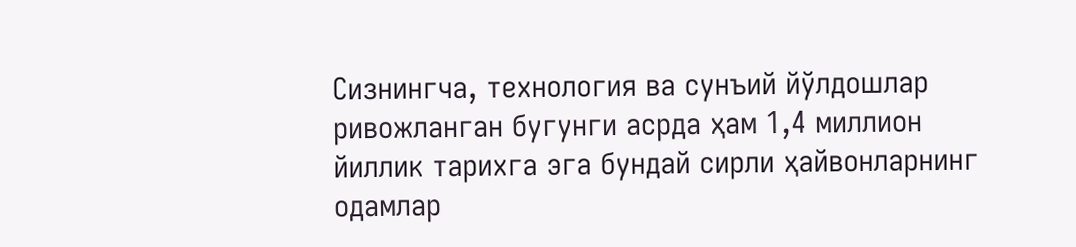Сизнингча, технология ва сунъий йўлдошлар ривожланган бугунги асрда ҳам 1,4 миллион йиллик тарихга эга бундай сирли ҳайвонларнинг одамлар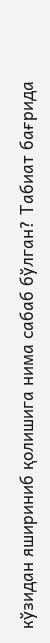кўзидан яшириниб қолишига нима сабаб бўлган? Табиат бағрида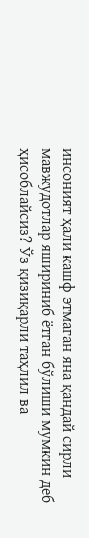инсоният ҳали кашф этмаган яна қандай сирли мавжудотлар яшириниб ётган бўлиши мумкин деб ҳисоблайсиз? Ўз қизиқарли таҳлил ва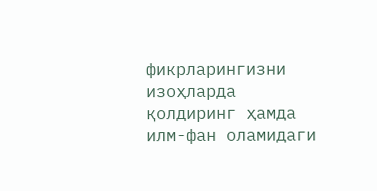фикрларингизни изоҳларда қолдиринг ҳамда илм-фан оламидаги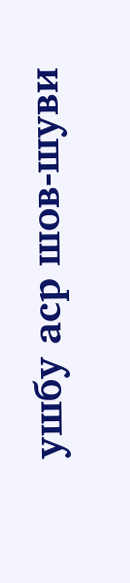ушбу аср шов-шуви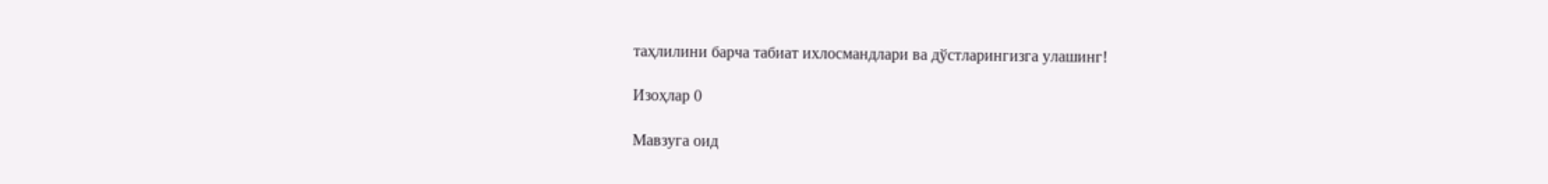таҳлилини барча табиат ихлосмандлари ва дўстларингизга улашинг!

Изоҳлар 0

Мавзуга оид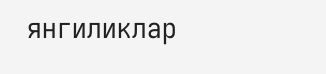янгиликлар